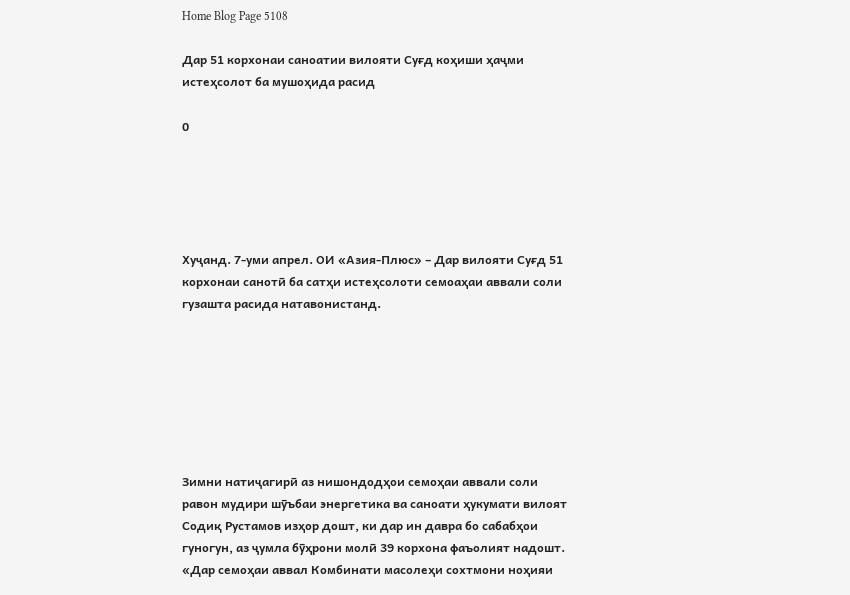Home Blog Page 5108

Дар 51 корхонаи саноатии вилояти Суғд коҳиши ҳаҷми истеҳсолот ба мушоҳида расид

0





Хуҷанд. 7-уми апрел. ОИ «Азия-Плюс» – Дар вилояти Суғд 51 корхонаи санотӣ ба сатҳи истеҳсолоти семоаҳаи аввали соли гузашта расида натавонистанд.







Зимни натиҷагирӣ аз нишондодҳои семоҳаи аввали соли равон мудири шӯъбаи энергетика ва саноати ҳукумати вилоят Содиқ Рустамов изҳор дошт, ки дар ин давра бо сабабҳои гуногун, аз ҷумла бӯҳрони молӣ 39 корхона фаъолият надошт. «Дар семоҳаи аввал Комбинати масолеҳи сохтмони ноҳияи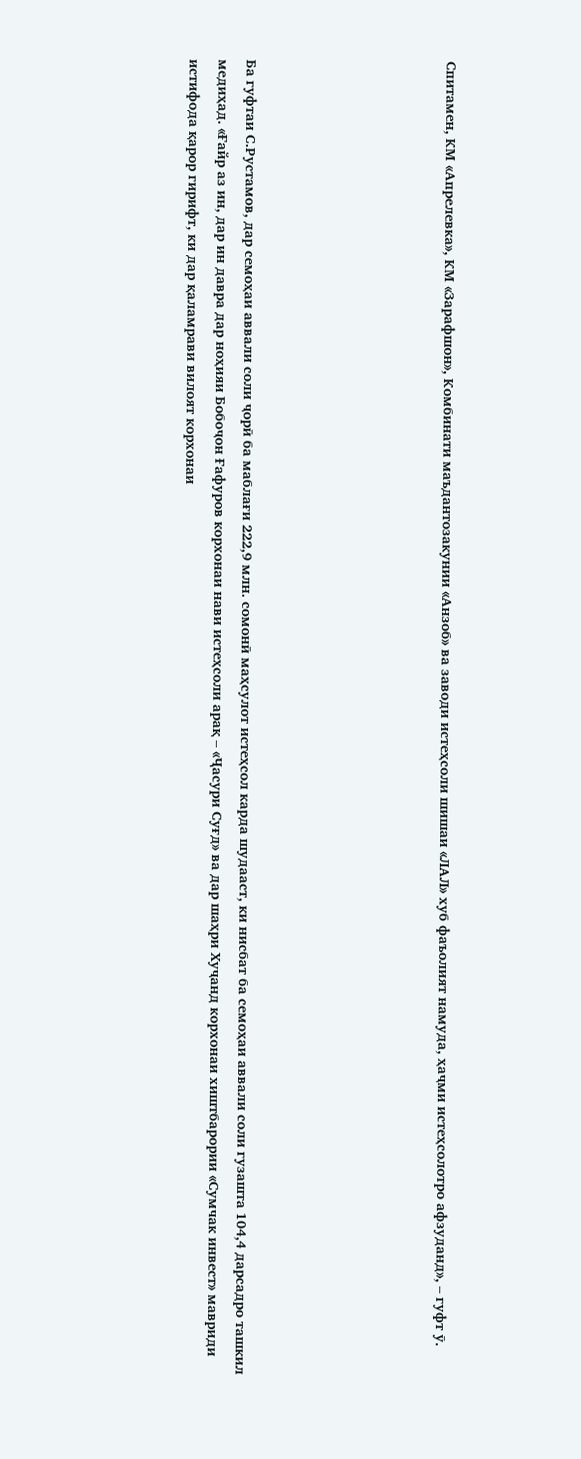Спитамен, КМ «Апрелевка», КМ «Зарафшон», Комбинати маъдантозакунии «Анзоб» ва заводи истеҳсоли шишаи «ЛАЛ» хуб фаъолият намуда, ҳаҷми истеҳсолотро афзуданд», – гуфт ӯ.






Ба гуфтаи С.Рустамов, дар семоҳаи аввали соли ҷорӣ ба маблағи 222,9 млн. сомонӣ маҳсулот истеҳсол карда шудааст, ки нисбат ба семоҳаи аввали соли гузашта 104,4 дарсадро ташкил медиҳад. «Ғайр аз ин, дар ин давра дар ноҳияи Бобоҷон Ғафуров корхонаи нави истеҳсоли арақ – «Ҷасури Суғд» ва дар шаҳри Хуҷанд корхонаи хиштбарории «Сумчак инвест» мавриди истифода қарор гирифт, ки дар қаламрави вилоят корхонаи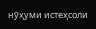нӯҳуми истеҳсоли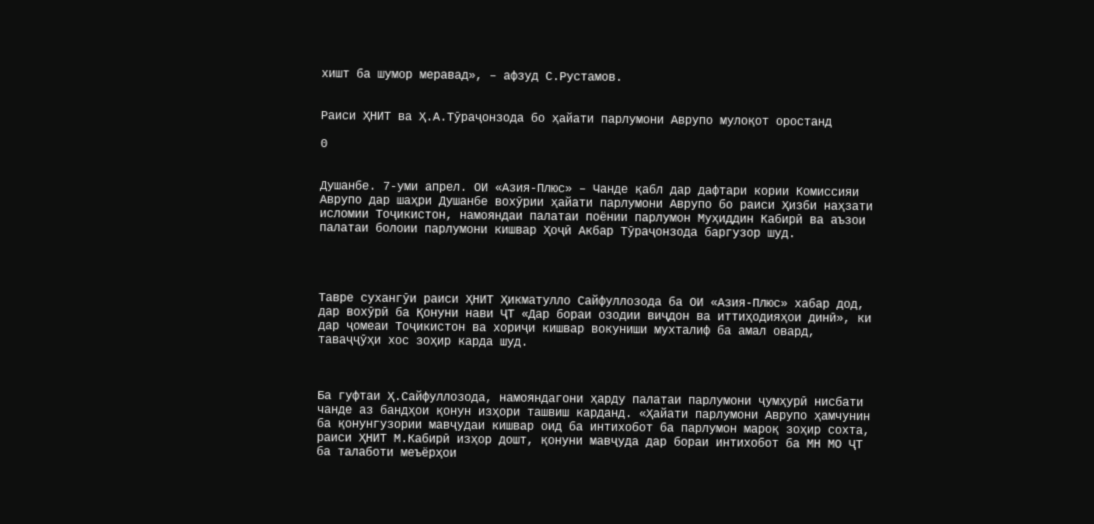хишт ба шумор меравад», – афзуд С.Рустамов.


Раиси ҲНИТ ва Ҳ.А.Тӯраҷонзода бо ҳайати парлумони Аврупо мулоқот оростанд

0


Душанбе. 7-уми апрел. ОИ «Азия-Плюс» – Чанде қабл дар дафтари кории Комиссияи Аврупо дар шаҳри Душанбе вохӯрии ҳайати парлумони Аврупо бо раиси Ҳизби наҳзати исломии Тоҷикистон, намояндаи палатаи поёнии парлумон Муҳиддин Кабирӣ ва аъзои палатаи болоии парлумони кишвар Ҳоҷӣ Акбар Тӯраҷонзода баргузор шуд.




Тавре сухангӯи раиси ҲНИТ Ҳикматулло Сайфуллозода ба ОИ «Азия-Плюс» хабар дод, дар вохӯрӣ ба Қонуни нави ҶТ «Дар бораи озодии виҷдон ва иттиҳодияҳои динӣ», ки дар ҷомеаи Тоҷикистон ва хориҷи кишвар вокуниши мухталиф ба амал овард, таваҷҷӯҳи хос зоҳир карда шуд.



Ба гуфтаи Ҳ.Сайфуллозода, намояндагони ҳарду палатаи парлумони ҷумҳурӣ нисбати чанде аз бандҳои қонун изҳори ташвиш карданд. «Ҳайати парлумони Аврупо ҳамчунин ба қонунгузории мавҷудаи кишвар оид ба интихобот ба парлумон мароқ зоҳир сохта, раиси ҲНИТ М.Кабирӣ изҳор дошт, қонуни мавҷуда дар бораи интихобот ба МН МО ҶТ ба талаботи меъёрҳои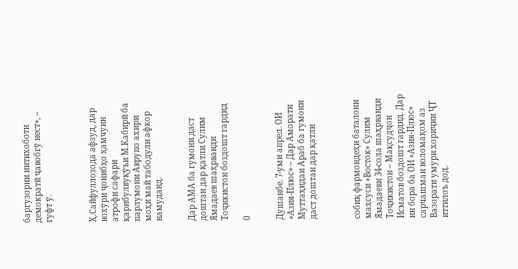баргузории интихоботи демократӣ ҷавобгӯ нест», – гуфт ӯ.



Ҳ.Сайфуллозода афзуд, дар вохӯри ҷонибҳо ҳамчуин атрофи сафари қарибулвуқӯъи М.Кабирӣ ба парлумони Аврупо ахири моҳи май табодули афкор намуданд.


Дар АМА ба гумони даст доштан дар қатли Сулим Ямадаев шаҳрванди Тоҷикистон боздошт гардид

0


Душанбе. 7-уми апрел. ОИ «Азия-Плюс» – Дар Аморати Муттаҳидаи Араб ба гумони даст доштан дар қатли



собиқ фармондеҳи баталони махсуси «Восток» Сулим Ямадаеви 34-сола шаҳрванди Тоҷикистон – Мақсудҷон Исматов боздошт гардид. Дар ин бора ба ОИ «Азия-Плюс» сарчашмаи воломақом аз Вазорати умури хориҷии ҶТ иттилоъ дод.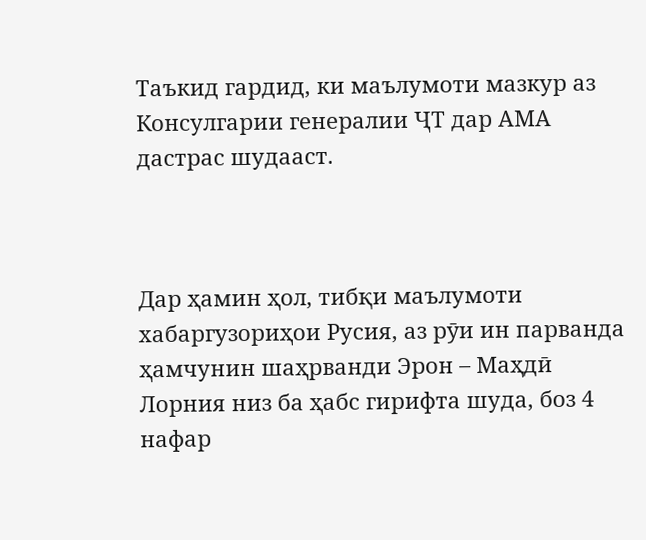Таъкид гардид, ки маълумоти мазкур аз Консулгарии генералии ҶТ дар АМА дастрас шудааст.



Дар ҳамин ҳол, тибқи маълумоти хабаргузориҳои Русия, аз рӯи ин парванда ҳамчунин шаҳрванди Эрон – Маҳдӣ Лорния низ ба ҳабс гирифта шуда, боз 4 нафар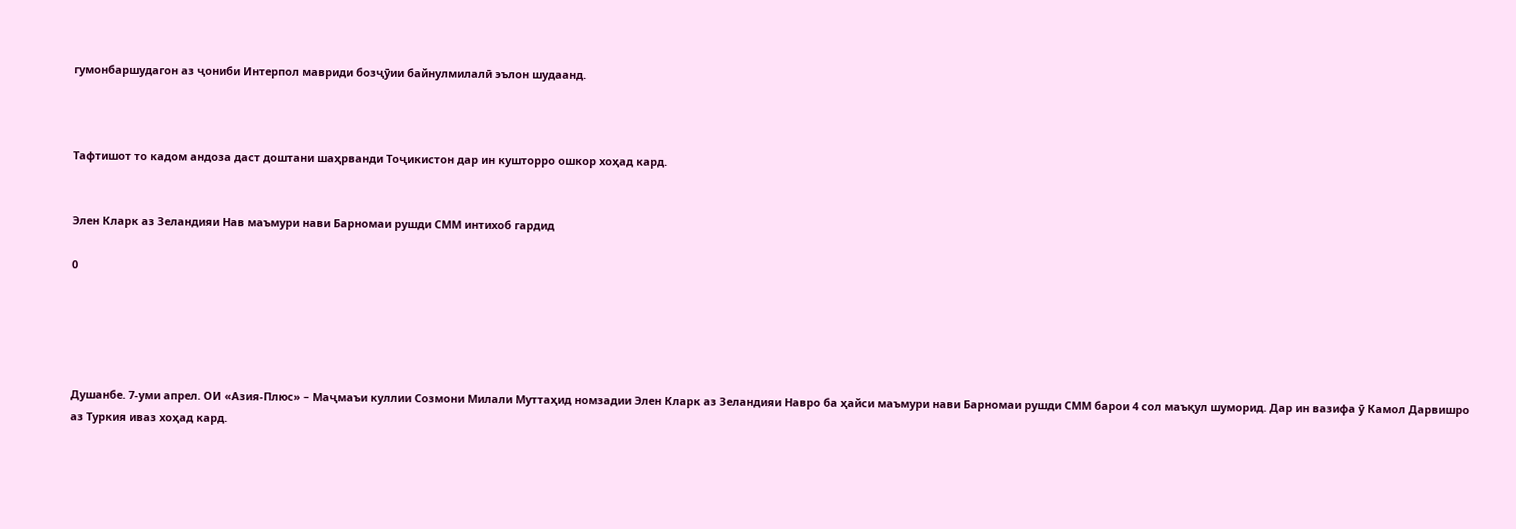гумонбаршудагон аз ҷониби Интерпол мавриди бозҷӯии байнулмилалӣ эълон шудаанд.



Тафтишот то кадом андоза даст доштани шаҳрванди Тоҷикистон дар ин кушторро ошкор хоҳад кард.


Элен Кларк аз Зеландияи Нав маъмури нави Барномаи рушди СММ интихоб гардид

0





Душанбе. 7-уми апрел. ОИ «Азия-Плюс» – Маҷмаъи куллии Созмони Милали Муттаҳид номзадии Элен Кларк аз Зеландияи Навро ба ҳайси маъмури нави Барномаи рушди СММ барои 4 сол маъқул шуморид. Дар ин вазифа ӯ Камол Дарвишро аз Туркия иваз хоҳад кард.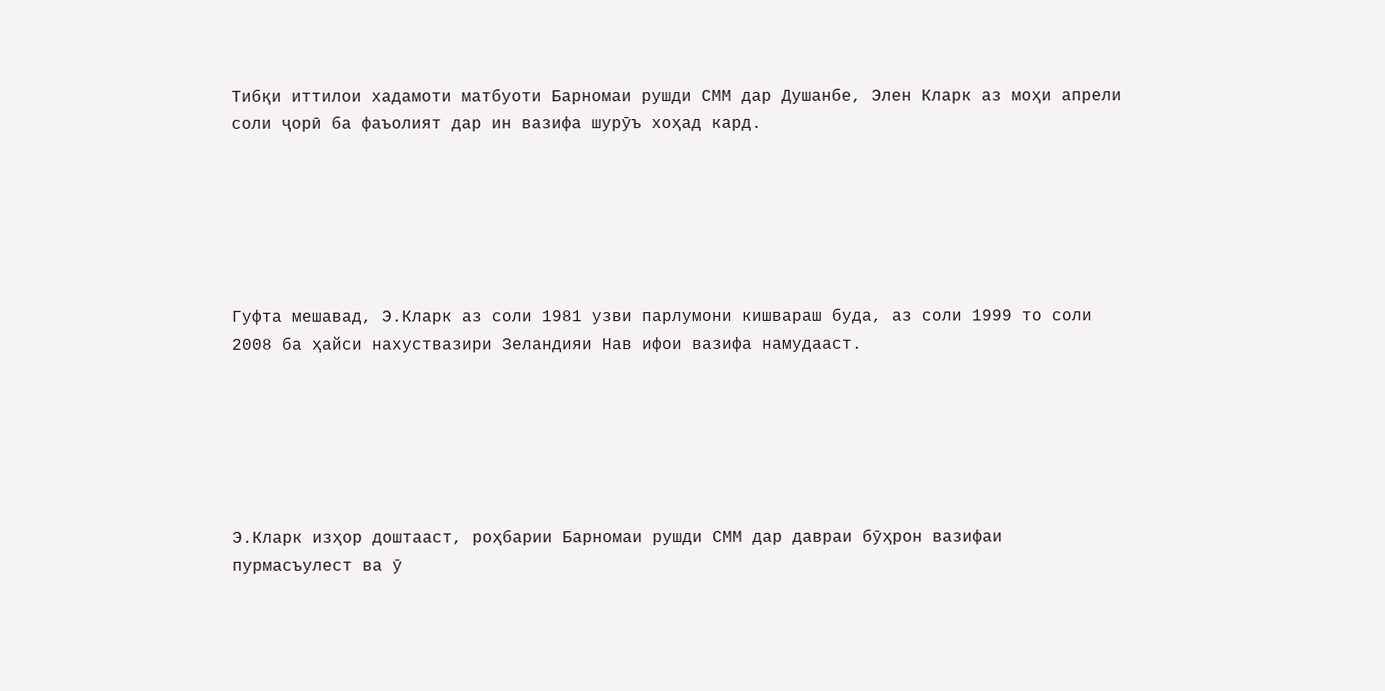Тибқи иттилои хадамоти матбуоти Барномаи рушди СММ дар Душанбе, Элен Кларк аз моҳи апрели соли ҷорӣ ба фаъолият дар ин вазифа шурӯъ хоҳад кард.






Гуфта мешавад, Э.Кларк аз соли 1981 узви парлумони кишвараш буда, аз соли 1999 то соли 2008 ба ҳайси нахуствазири Зеландияи Нав ифои вазифа намудааст.






Э.Кларк изҳор доштааст, роҳбарии Барномаи рушди СММ дар давраи бӯҳрон вазифаи пурмасъулест ва ӯ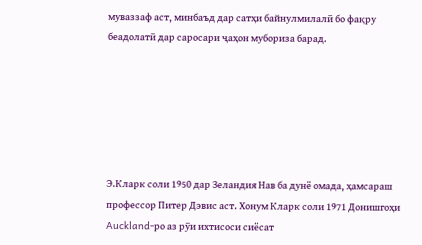муваззаф аст, минбаъд дар сатҳи байнулмилалӣ бо фақру беадолатӣ дар саросари ҷаҳон мубориза барад.






Э.Кларк соли 1950 дар Зеландия Нав ба дунё омада, ҳамсараш профессор Питер Дэвис аст. Хонум Кларк соли 1971 Донишгоҳи Auckland-ро аз рӯи ихтисоси сиёсат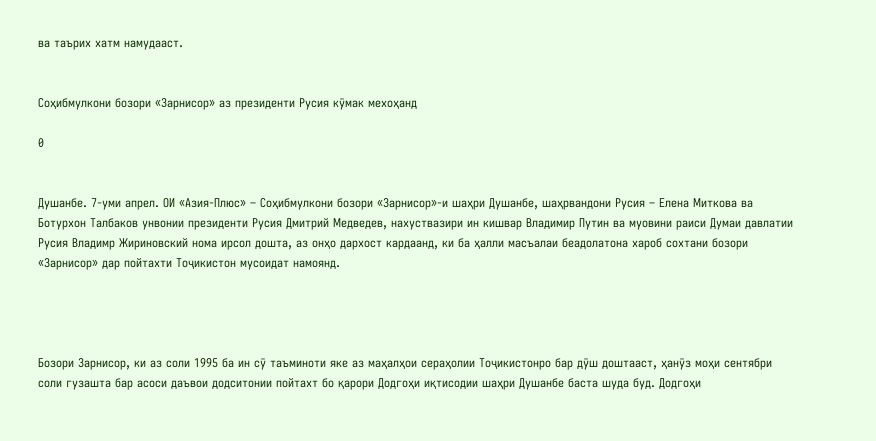ва таърих хатм намудааст.


Соҳибмулкони бозори «Зарнисор» аз президенти Русия кӯмак мехоҳанд

0


Душанбе. 7-уми апрел. ОИ «Азия-Плюс» – Соҳибмулкони бозори «Зарнисор»-и шаҳри Душанбе, шаҳрвандони Русия – Елена Миткова ва Ботурхон Талбаков унвонии президенти Русия Дмитрий Медведев, нахуствазири ин кишвар Владимир Путин ва муовини раиси Думаи давлатии Русия Владимр Жириновский нома ирсол дошта, аз онҳо дархост кардаанд, ки ба ҳалли масъалаи беадолатона хароб сохтани бозори «Зарнисор» дар пойтахти Тоҷикистон мусоидат намоянд.




Бозори Зарнисор, ки аз соли 1995 ба ин сӯ таъминоти яке аз маҳалҳои сераҳолии Тоҷикистонро бар дӯш доштааст, ҳанӯз моҳи сентябри соли гузашта бар асоси даъвои додситонии пойтахт бо қарори Додгоҳи иқтисодии шаҳри Душанбе баста шуда буд. Додгоҳи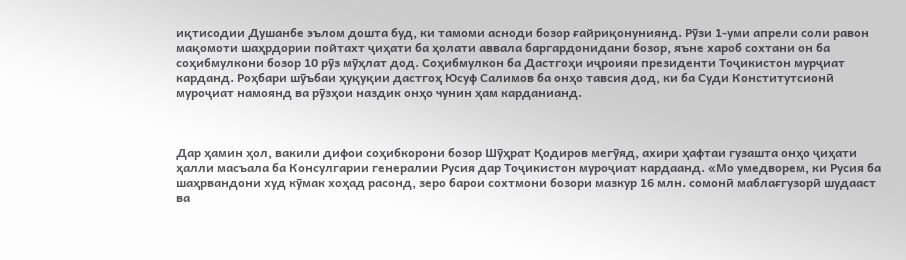иқтисодии Душанбе эълом дошта буд, ки тамоми асноди бозор ғайриқонуниянд. Рӯзи 1-уми апрели соли равон мақомоти шаҳрдории пойтахт ҷиҳати ба ҳолати аввала баргардонидани бозор, яъне хароб сохтани он ба соҳибмулкони бозор 10 рӯз мӯҳлат дод. Соҳибмулкон ба Дастгоҳи иҷроияи президенти Тоҷикистон мурҷиат карданд. Роҳбари шӯъбаи ҳуқуқии дастгоҳ Юсуф Салимов ба онҳо тавсия дод, ки ба Суди Конститутсионӣ муроҷиат намоянд ва рӯзҳои наздик онҳо чунин ҳам карданианд.



Дар ҳамин ҳол, вакили дифои соҳибкорони бозор Шӯҳрат Қодиров мегӯяд, ахири ҳафтаи гузашта онҳо ҷиҳати ҳалли масъала ба Консулгарии генералии Русия дар Тоҷикистон муроҷиат кардаанд. «Мо умедворем, ки Русия ба шаҳрвандони худ кӯмак хоҳад расонд, зеро барои сохтмони бозори мазкур 16 млн. сомонӣ маблағгузорӣ шудааст ва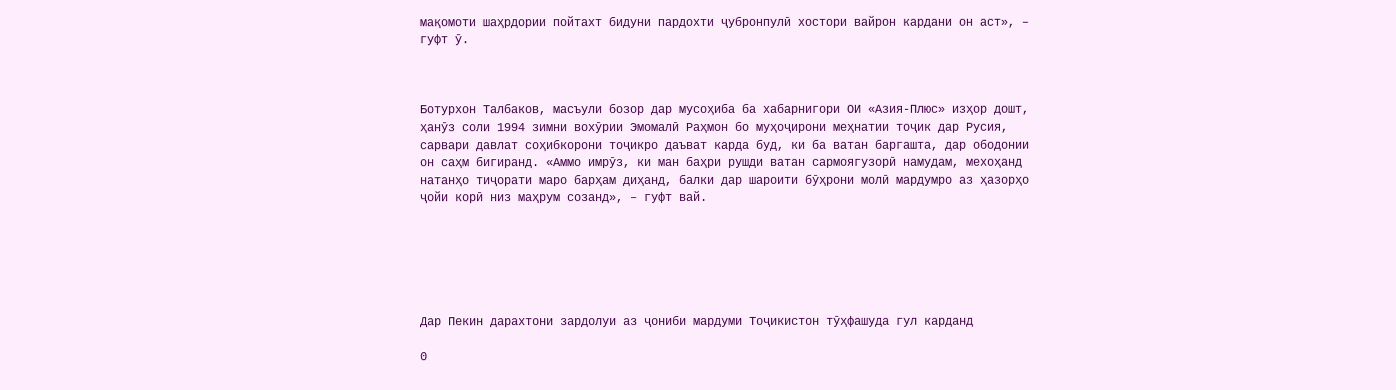мақомоти шаҳрдории пойтахт бидуни пардохти ҷубронпулӣ хостори вайрон кардани он аст», – гуфт ӯ.



Ботурхон Талбаков, масъули бозор дар мусоҳиба ба хабарнигори ОИ «Азия-Плюс» изҳор дошт, ҳанӯз соли 1994 зимни вохӯрии Эмомалӣ Раҳмон бо муҳоҷирони меҳнатии тоҷик дар Русия, сарвари давлат соҳибкорони тоҷикро даъват карда буд, ки ба ватан баргашта, дар ободонии он саҳм бигиранд. «Аммо имрӯз, ки ман баҳри рушди ватан сармоягузорӣ намудам, мехоҳанд натанҳо тиҷорати маро барҳам диҳанд, балки дар шароити бӯҳрони молӣ мардумро аз ҳазорҳо ҷойи корӣ низ маҳрум созанд», – гуфт вай.






Дар Пекин дарахтони зардолуи аз ҷониби мардуми Тоҷикистон тӯҳфашуда гул карданд

0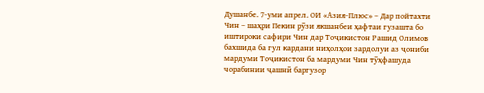Душанбе. 7-уми апрел. ОИ «Азия-Плюс» – Дар пойтахти Чин – шаҳри Пекин рӯзи якшанбеи ҳафтаи гузашта бо иштироки сафири Чин дар Тоҷикистон Рашид Олимов бахшида ба гул кардани ниҳолҳои зардолуи аз ҷониби мардуми Тоҷикистон ба мардуми Чин тӯҳфашуда чорабинии ҷашнӣ баргузор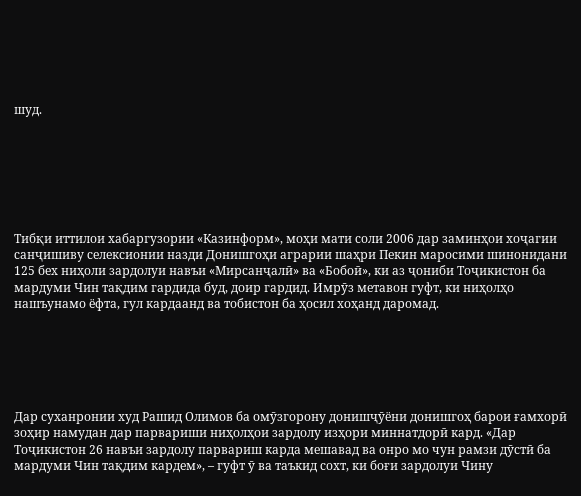шуд.







Тибқи иттилои хабаргузории «Казинформ», моҳи мати соли 2006 дар заминҳои хоҷагии санҷишиву селексионии назди Донишгоҳи аграрии шаҳри Пекин маросими шинонидани 125 бех ниҳоли зардолуи навъи «Мирсанҷалӣ» ва «Бобоӣ», ки аз ҷониби Тоҷикистон ба мардуми Чин тақдим гардида буд, доир гардид. Имрӯз метавон гуфт, ки ниҳолҳо нашъунамо ёфта, гул кардаанд ва тобистон ба ҳосил хоҳанд даромад.






Дар суханронии худ Рашид Олимов ба омӯзгорону донишҷӯёни донишгоҳ барои ғамхорӣ зоҳир намудан дар парвариши ниҳолҳои зардолу изҳори миннатдорӣ кард. «Дар Тоҷикистон 26 навъи зардолу парвариш карда мешавад ва онро мо чун рамзи дӯстӣ ба мардуми Чин тақдим кардем», – гуфт ӯ ва таъкид сохт, ки боғи зардолуи Чину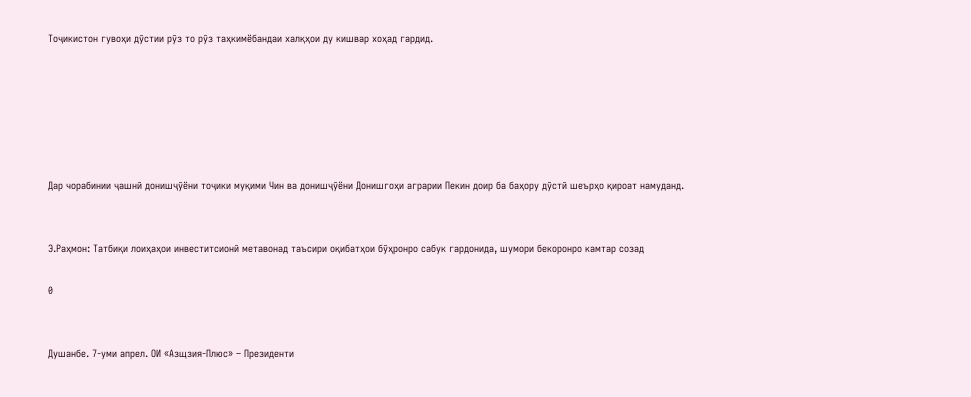Тоҷикистон гувоҳи дӯстии рӯз то рӯз таҳкимёбандаи халқҳои ду кишвар хоҳад гардид.






Дар чорабинии ҷашнӣ донишҷӯёни тоҷики муқими Чин ва донишҷӯёни Донишгоҳи аграрии Пекин доир ба баҳору дӯстӣ шеърҳо қироат намуданд.


Э.Раҳмон: Татбиқи лоиҳаҳои инвеститсионӣ метавонад таъсири оқибатҳои бӯҳронро сабук гардонида, шумори бекоронро камтар созад

0


Душанбе. 7-уми апрел. ОИ «Азщзия-Плюс» – Президенти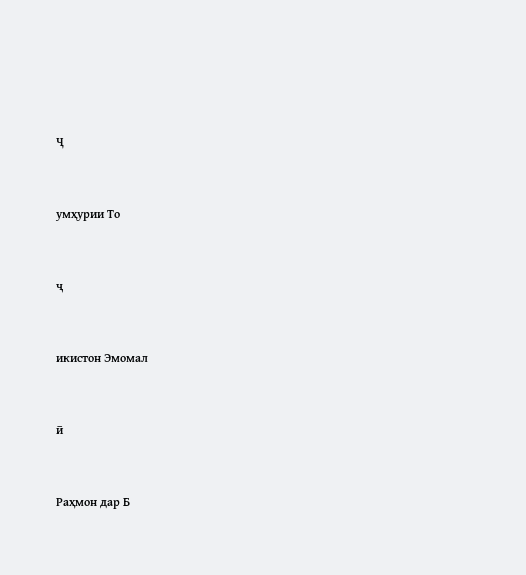Ҷ


умҳурии То


ҷ


икистон Эмомал


ӣ


Раҳмон дар Б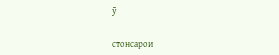ӯ


стонсарои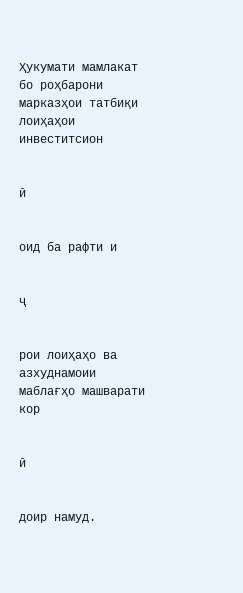Ҳукумати мамлакат бо роҳбарони марказҳои татбиқи лоиҳаҳои инвеститсион


ӣ


оид ба рафти и


ҷ


рои лоиҳаҳо ва азхуднамоии маблағҳо машварати кор


ӣ


доир намуд.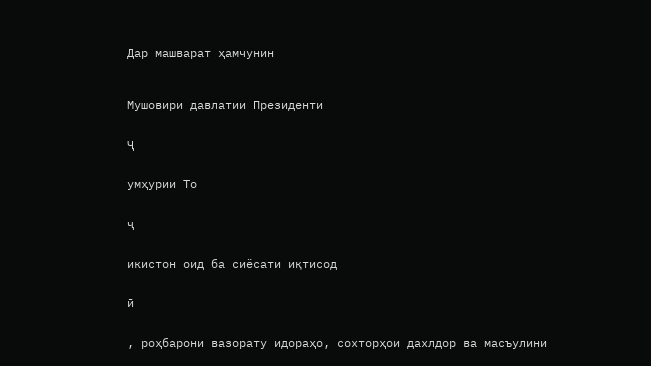Дар машварат ҳамчунин



Мушовири давлатии Президенти


Ҷ


умҳурии То


ҷ


икистон оид ба сиёсати иқтисод


ӣ


, роҳбарони вазорату идораҳо, сохторҳои дахлдор ва масъулини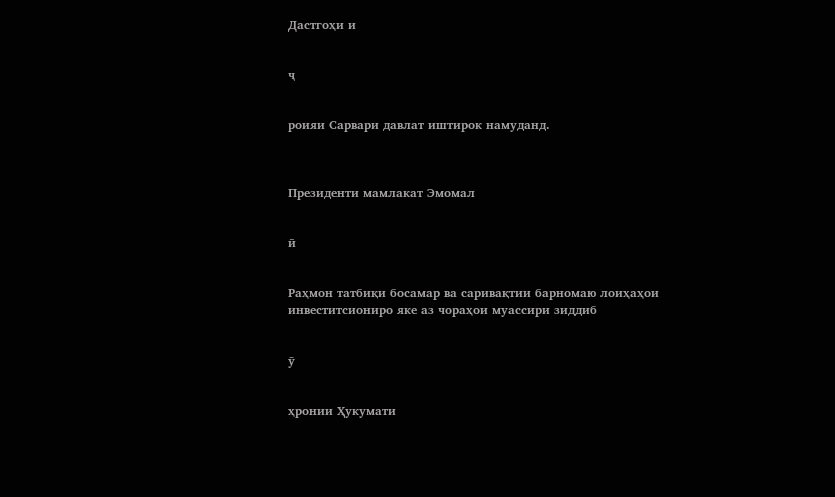Дастгоҳи и


ҷ


роияи Сарвари давлат иштирок намуданд.



Президенти мамлакат Эмомал


ӣ


Раҳмон татбиқи босамар ва саривақтии барномаю лоиҳаҳои инвеститсиониро яке аз чораҳои муассири зиддиб


ӯ


ҳронии Ҳукумати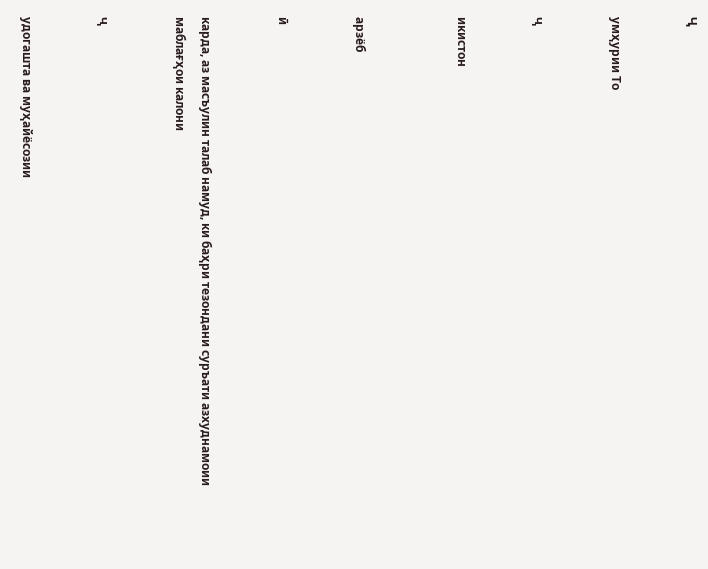Ҷ


умҳурии То


ҷ


икистон



арзёб


ӣ


карда, аз масъулин талаб намуд, ки баҳри тезондани суръати азхуднамоии маблағҳои калони


ҷ


удогашта ва муҳайёсозии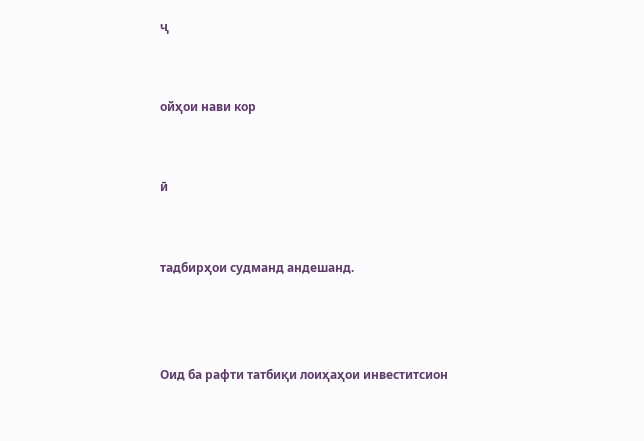ҷ


ойҳои нави кор


ӣ


тадбирҳои судманд андешанд.



Оид ба рафти татбиқи лоиҳаҳои инвеститсион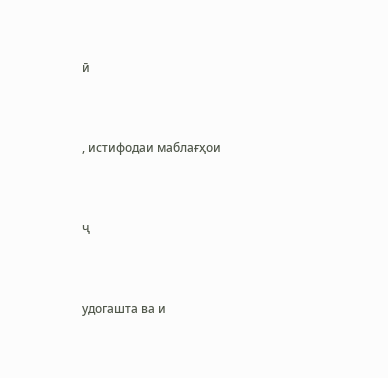ӣ


, истифодаи маблағҳои


ҷ


удогашта ва и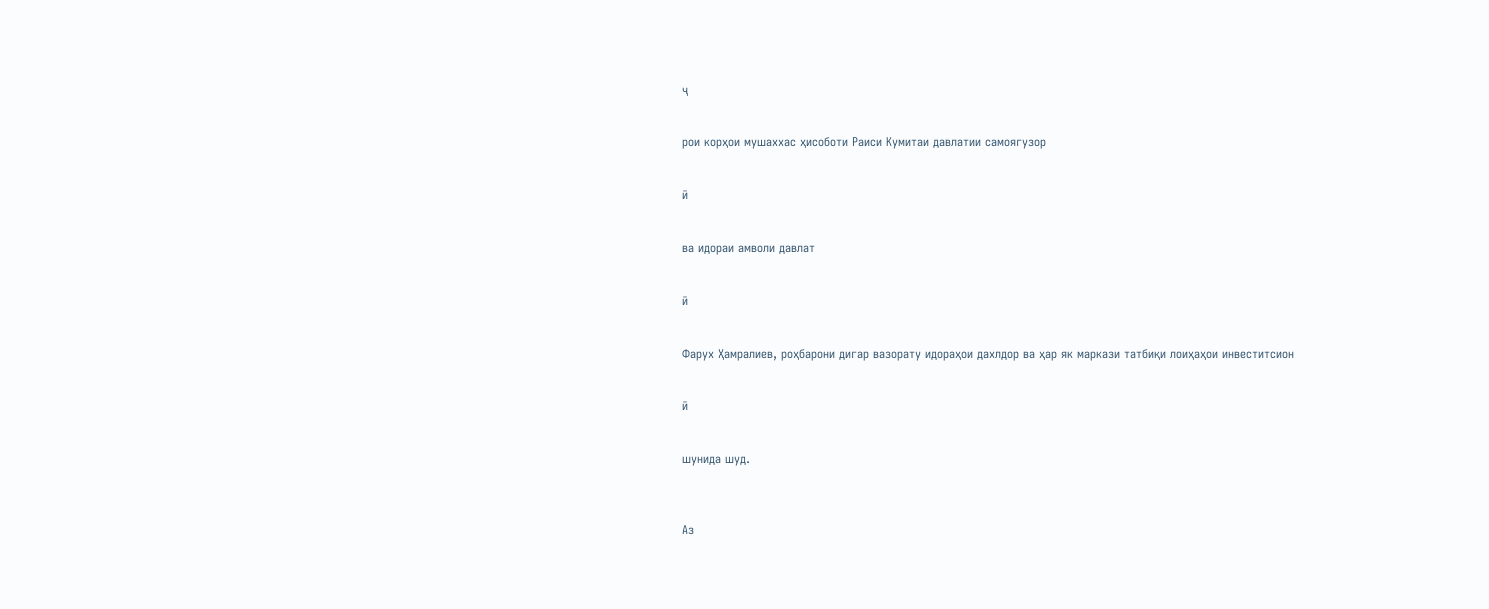ҷ


рои корҳои мушаххас ҳисоботи Раиси Кумитаи давлатии самоягузор


ӣ


ва идораи амволи давлат


ӣ


Фарух Ҳамралиев, роҳбарони дигар вазорату идораҳои дахлдор ва ҳар як маркази татбиқи лоиҳаҳои инвеститсион


ӣ


шунида шуд.



Аз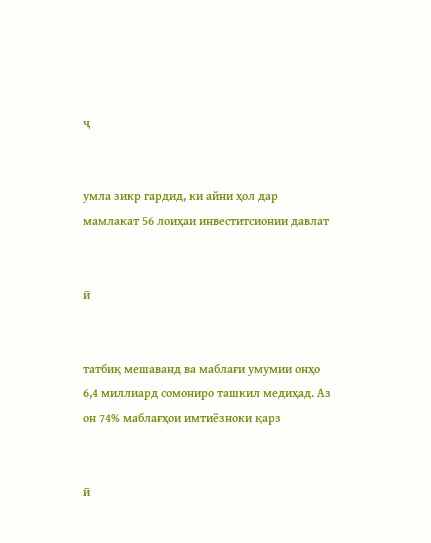ҷ


умла зикр гардид, ки айни ҳол дар мамлакат 56 лоиҳаи инвеститсионии давлат


ӣ


татбиқ мешаванд ва маблағи умумии онҳо 6,4 миллиард сомониро ташкил медиҳад. Аз он 74% маблағҳои имтиёзноки қарз


ӣ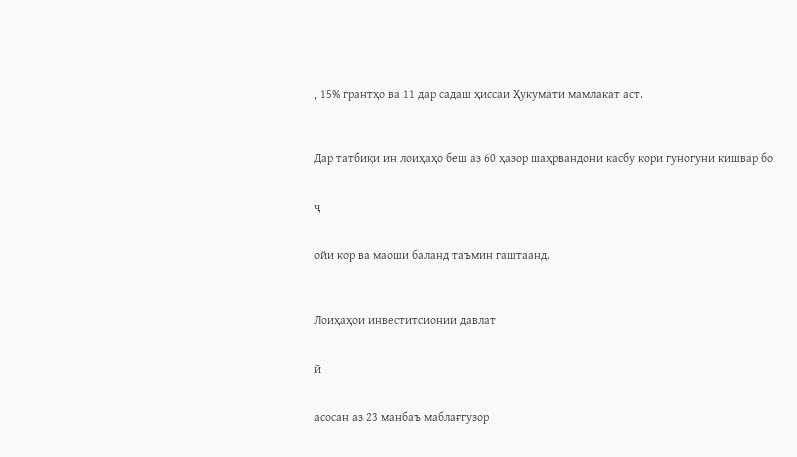, 15% грантҳо ва 11 дар садаш ҳиссаи Ҳукумати мамлакат аст.



Дар татбиқи ин лоиҳаҳо беш аз 60 ҳазор шаҳрвандони касбу кори гуногуни кишвар бо


ҷ


ойи кор ва маоши баланд таъмин гаштаанд.



Лоиҳаҳои инвеститсионии давлат


ӣ


асосан аз 23 манбаъ маблағгузор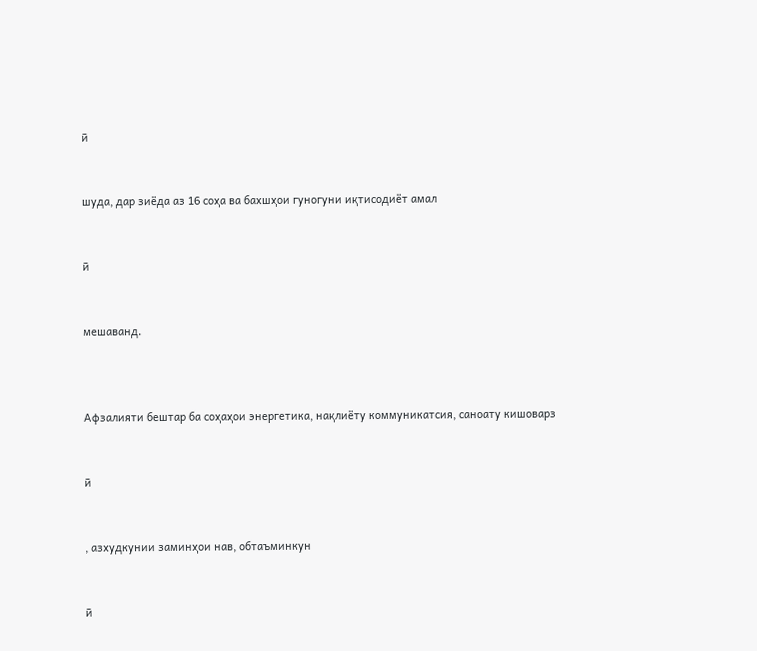ӣ


шуда, дар зиёда аз 16 соҳа ва бахшҳои гуногуни иқтисодиёт амал


ӣ


мешаванд.



Афзалияти бештар ба соҳаҳои энергетика, нақлиёту коммуникатсия, саноату кишоварз


ӣ


, азхудкунии заминҳои нав, обтаъминкун


ӣ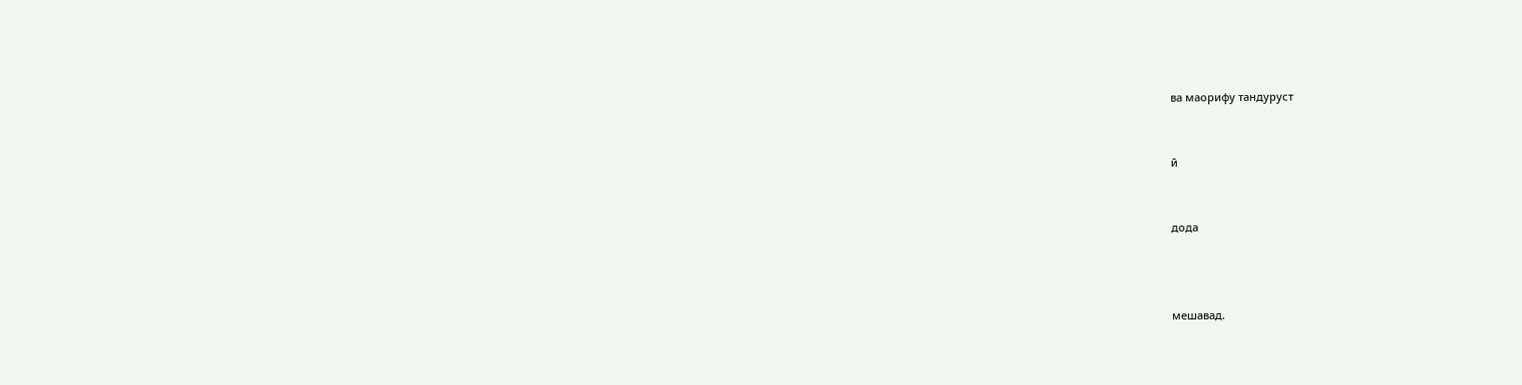ва маорифу тандуруст


ӣ


дода



мешавад.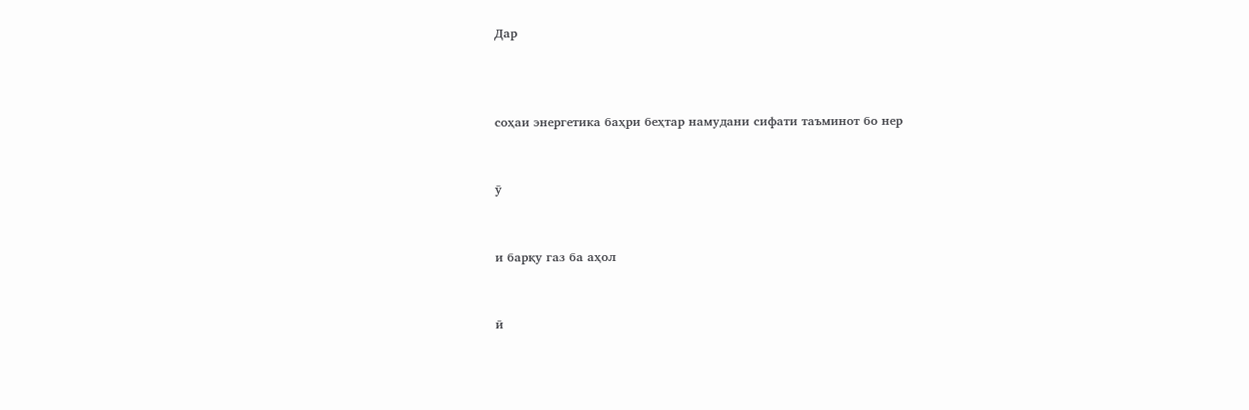Дар



соҳаи энергетика баҳри беҳтар намудани сифати таъминот бо нер


ӯ


и барқу газ ба аҳол


ӣ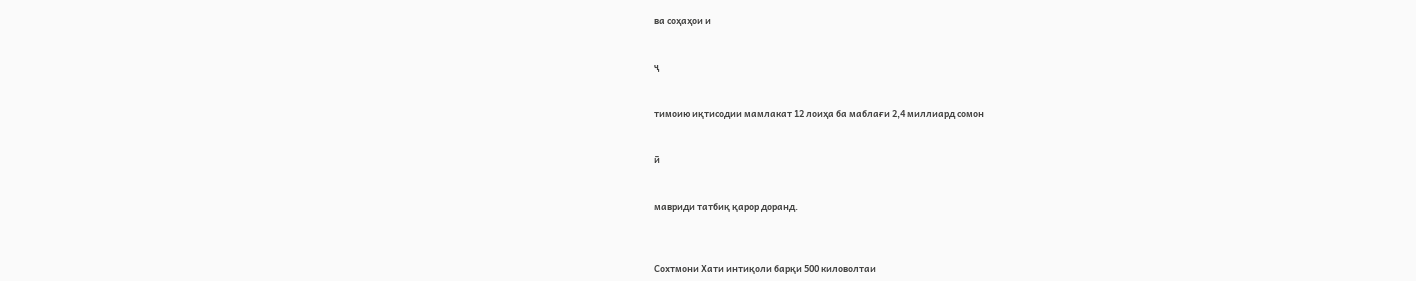ва соҳаҳои и


ҷ


тимоию иқтисодии мамлакат 12 лоиҳа ба маблағи 2,4 миллиард сомон


ӣ


мавриди татбиқ қарор доранд.



Сохтмони Хати интиқоли барқи 500 киловолтаи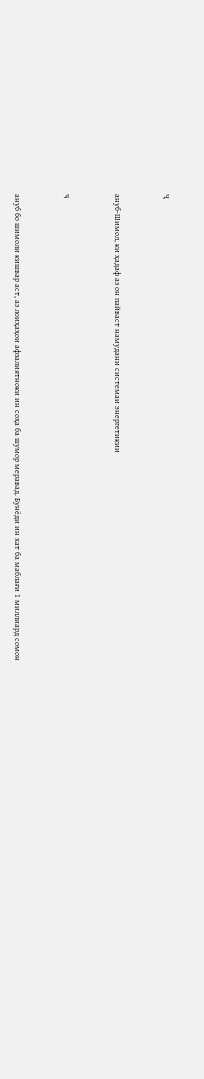Ҷ


ануб-Шимол, ки ҳадаф аз он пайваст намудани системаи энергетикии


ҷ


ануб бо шимоли кишвар аст, аз лоиҳаҳои афзалиятноки ин соҳа ба шумор меравад. Бунёди ин хат ба маблағи 1 миллиард сомон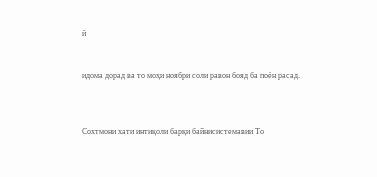ӣ


идома дорад ва то моҳи ноябри соли равон бояд ба поён расад.



Сохтмони хати интиқоли барқи байнисистемавии То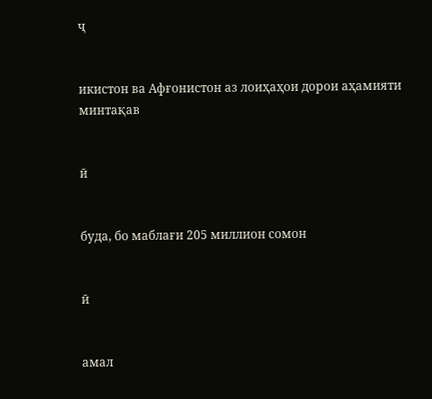ҷ


икистон ва Афғонистон аз лоиҳаҳои дорои аҳамияти минтақав


ӣ


буда, бо маблағи 205 миллион сомон


ӣ


амал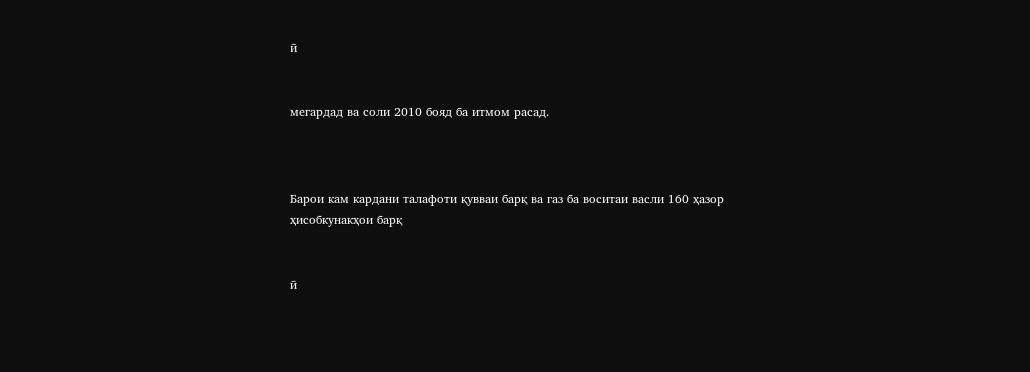ӣ


мегардад ва соли 2010 бояд ба итмом расад.



Барои кам кардани талафоти қувваи барқ ва газ ба воситаи васли 160 ҳазор ҳисобкунакҳои барқ


ӣ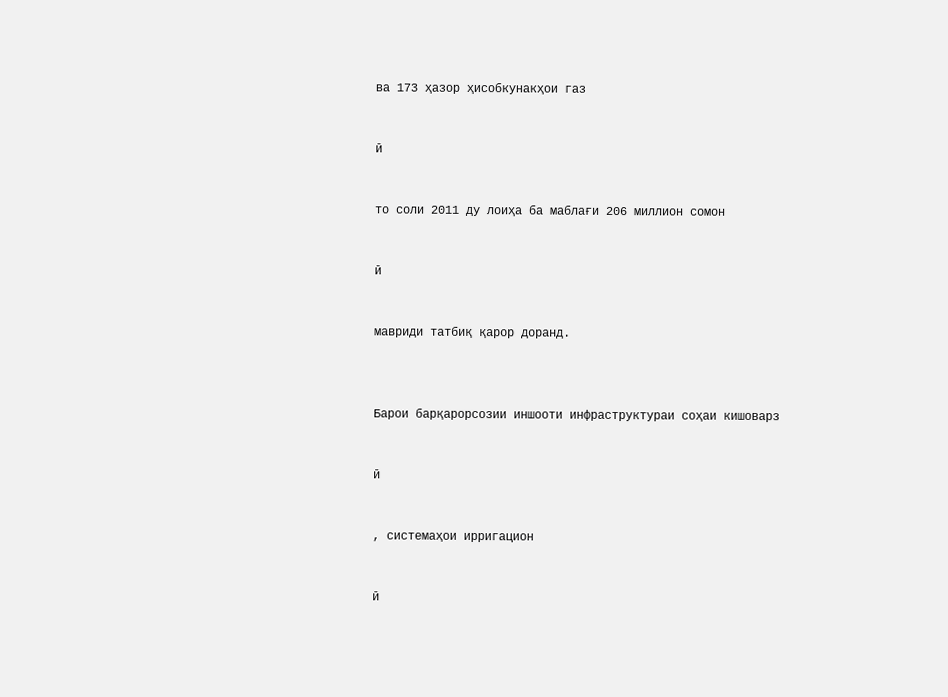ва 173 ҳазор ҳисобкунакҳои газ


ӣ


то соли 2011 ду лоиҳа ба маблағи 206 миллион сомон


ӣ


мавриди татбиқ қарор доранд.



Барои барқарорсозии иншооти инфраструктураи соҳаи кишоварз


ӣ


, системаҳои ирригацион


ӣ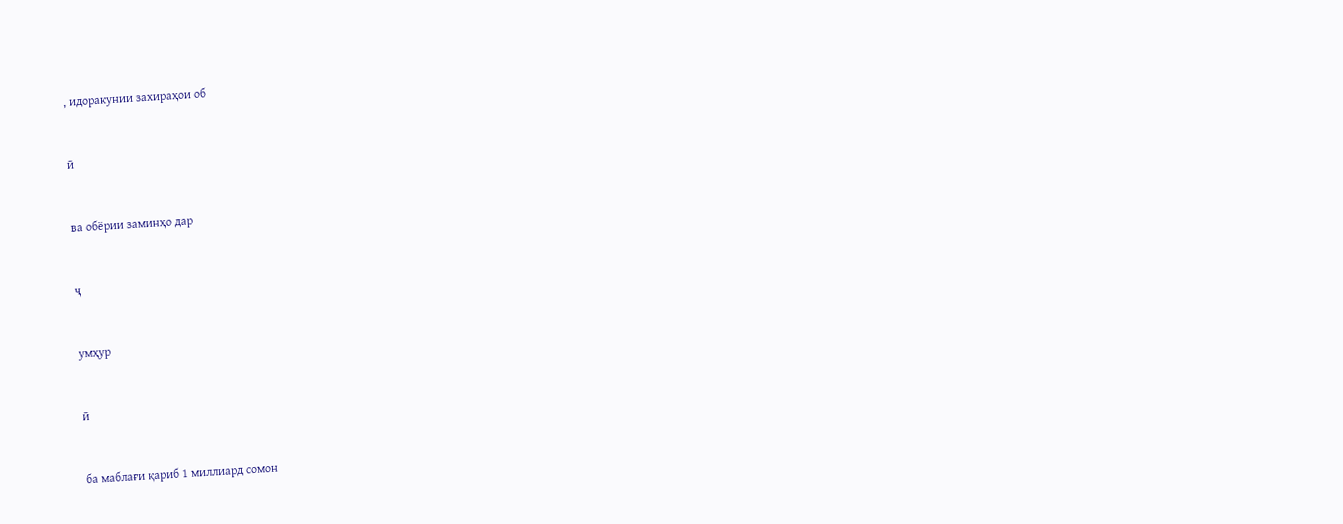, идоракунии захираҳои об


ӣ


ва обёрии заминҳо дар


ҷ


умҳур


ӣ


ба маблағи қариб 1 миллиард сомон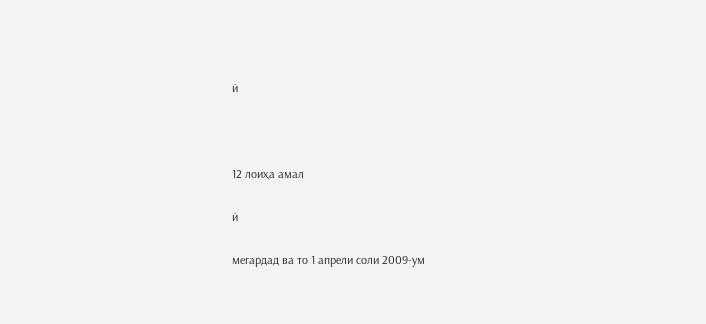ӣ





12 лоиҳа амал


ӣ


мегардад ва то 1 апрели соли 2009-ум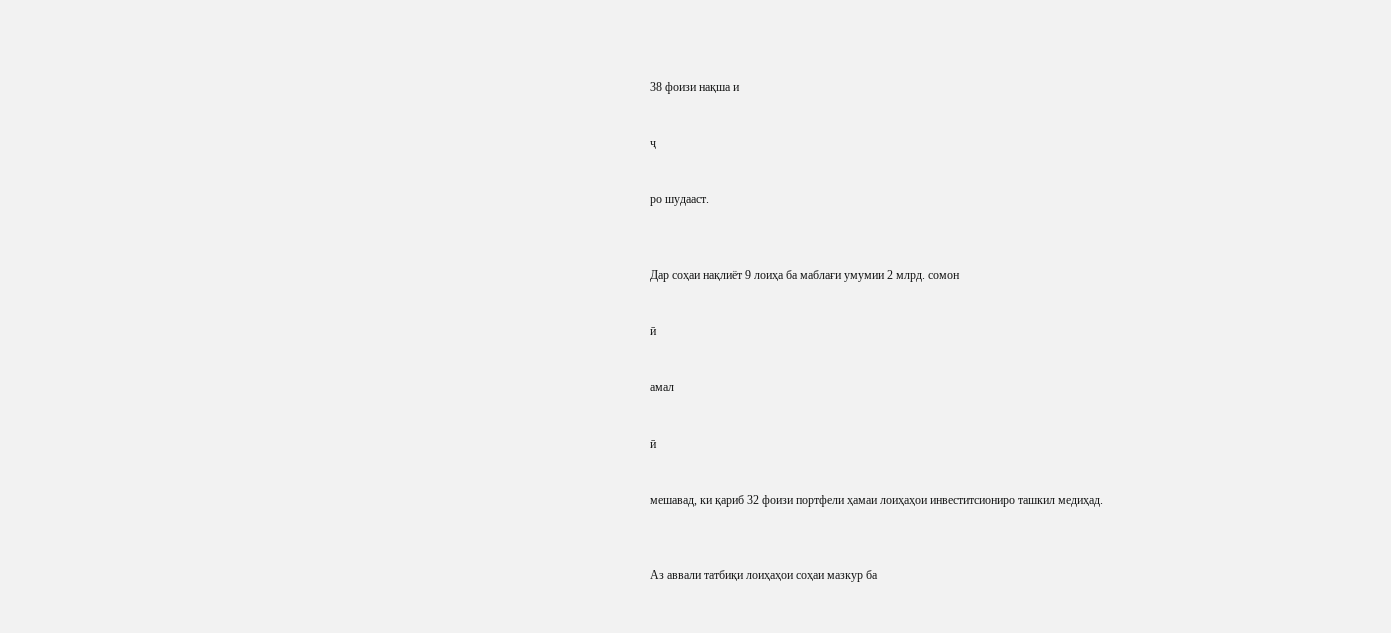38 фоизи нақша и


ҷ


ро шудааст.



Дар соҳаи нақлиёт 9 лоиҳа ба маблағи умумии 2 млрд. сомон


ӣ


амал


ӣ


мешавад, ки қариб 32 фоизи портфели ҳамаи лоиҳаҳои инвеститсиониро ташкил медиҳад.



Аз аввали татбиқи лоиҳаҳои соҳаи мазкур ба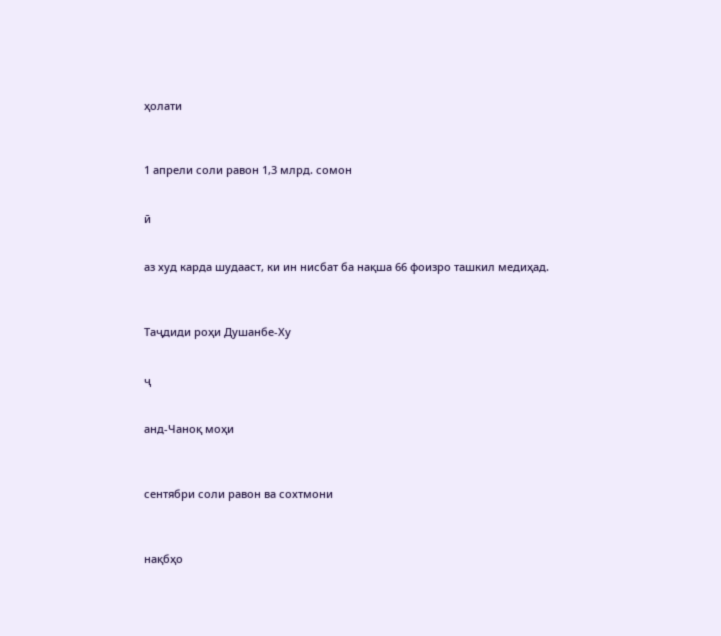ҳолати



1 апрели соли равон 1,3 млрд. сомон


ӣ


аз худ карда шудааст, ки ин нисбат ба нақша 66 фоизро ташкил медиҳад.



Таҷдиди роҳи Душанбе-Ху


ҷ


анд-Чаноқ моҳи



сентябри соли равон ва сохтмони



нақбҳо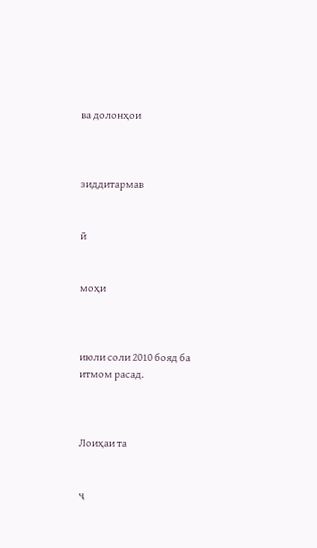ва долонҳои



зиддитармав


ӣ


моҳи



июли соли 2010 бояд ба итмом расад.



Лоиҳаи та


ҷ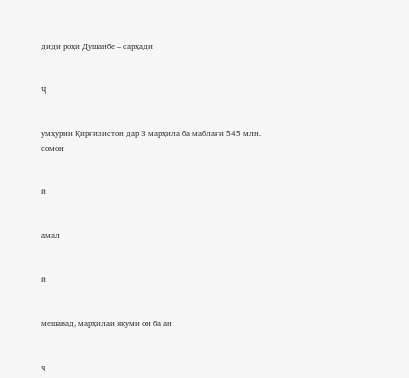диди роҳи Душанбе – сарҳади


Ҷ


умҳурии Қирғизистон дар 3 марҳила ба маблағи 545 млн. сомон


ӣ


амал


ӣ


мешавад, марҳилаи якуми он ба ан


ҷ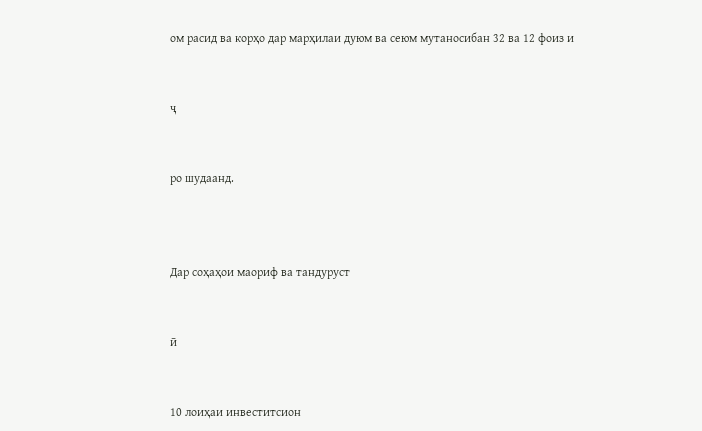ом расид ва корҳо дар марҳилаи дуюм ва сеюм мутаносибан 32 ва 12 фоиз и


ҷ


ро шудаанд.



Дар соҳаҳои маориф ва тандуруст


ӣ


10 лоиҳаи инвеститсион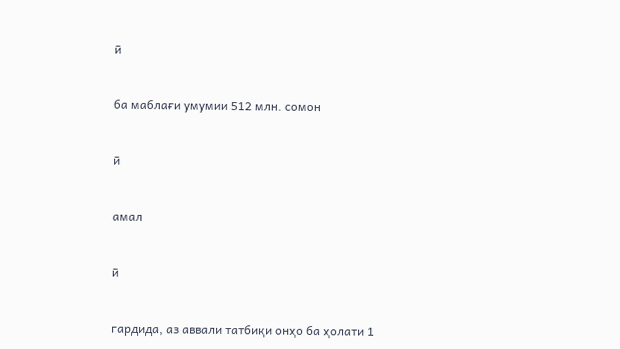ӣ


ба маблағи умумии 512 млн. сомон


ӣ


амал


ӣ


гардида, аз аввали татбиқи онҳо ба ҳолати 1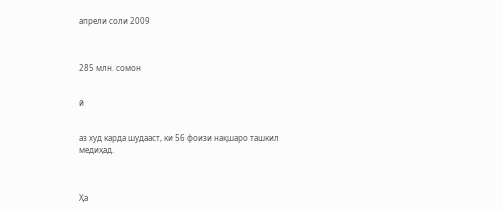апрели соли 2009



285 млн. сомон


ӣ


аз худ карда шудааст, ки 56 фоизи нақшаро ташкил медиҳад.



Ҳа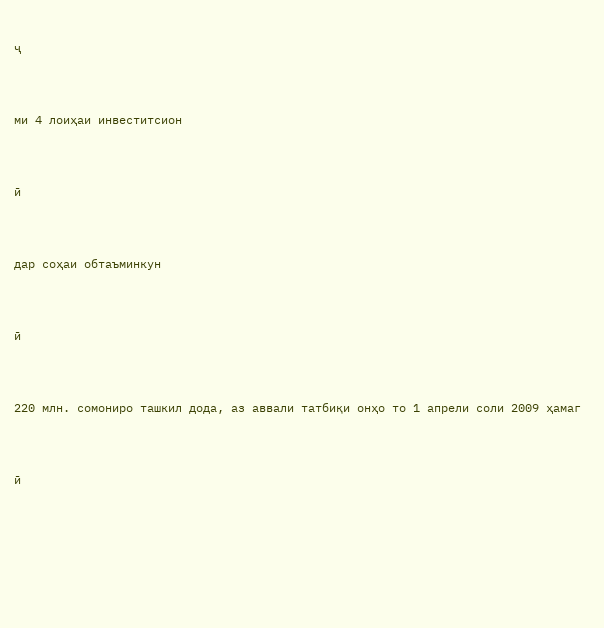ҷ


ми 4 лоиҳаи инвеститсион


ӣ


дар соҳаи обтаъминкун


ӣ


220 млн. сомониро ташкил дода, аз аввали татбиқи онҳо то 1 апрели соли 2009 ҳамаг


ӣ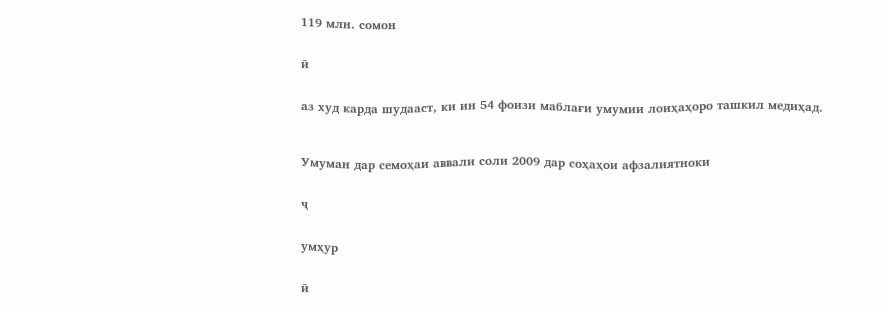119 млн. сомон


ӣ


аз худ карда шудааст, ки ин 54 фоизи маблағи умумии лоиҳаҳоро ташкил медиҳад.



Умуман дар семоҳаи аввали соли 2009 дар соҳаҳои афзалиятноки


ҷ


умҳур


ӣ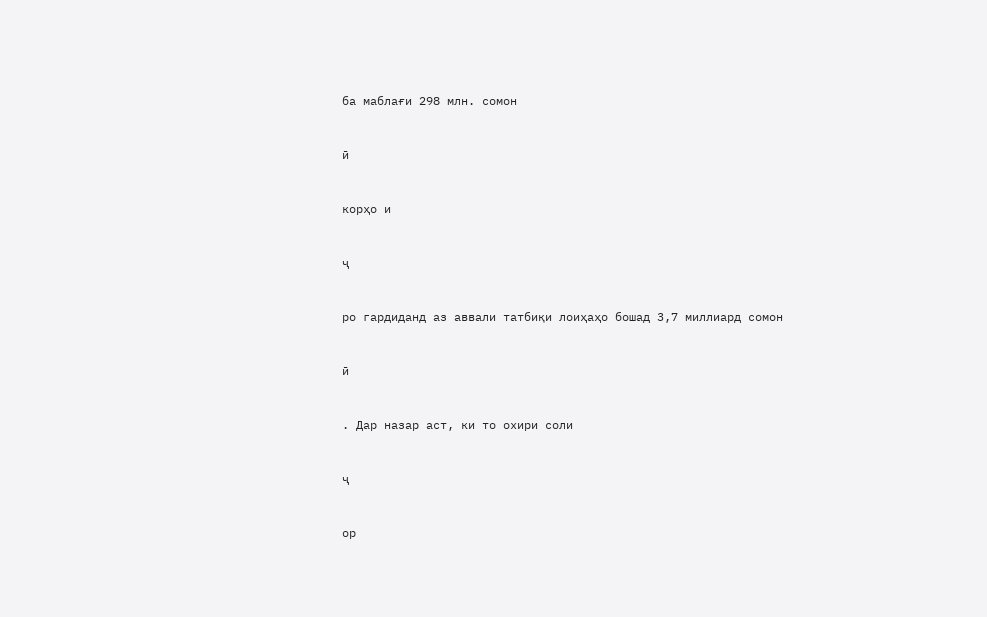ба маблағи 298 млн. сомон


ӣ


корҳо и


ҷ


ро гардиданд аз аввали татбиқи лоиҳаҳо бошад 3,7 миллиард сомон


ӣ


. Дар назар аст, ки то охири соли


ҷ


ор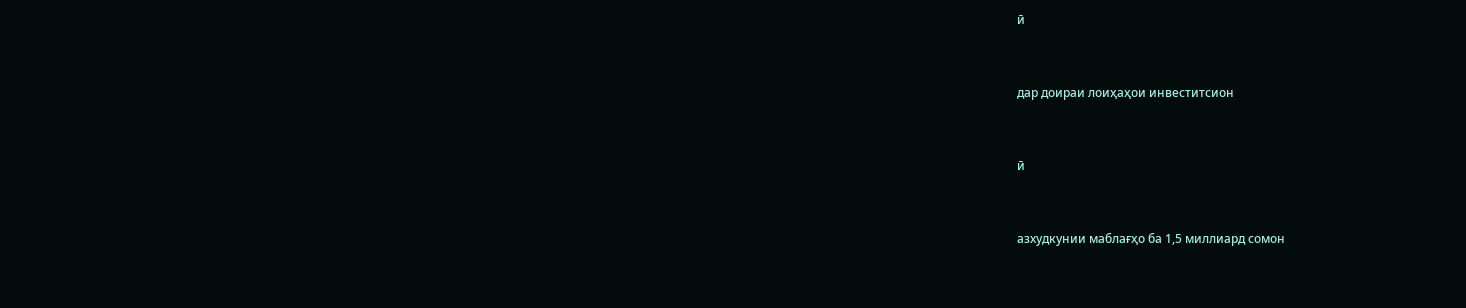ӣ


дар доираи лоиҳаҳои инвеститсион


ӣ


азхудкунии маблағҳо ба 1,5 миллиард сомон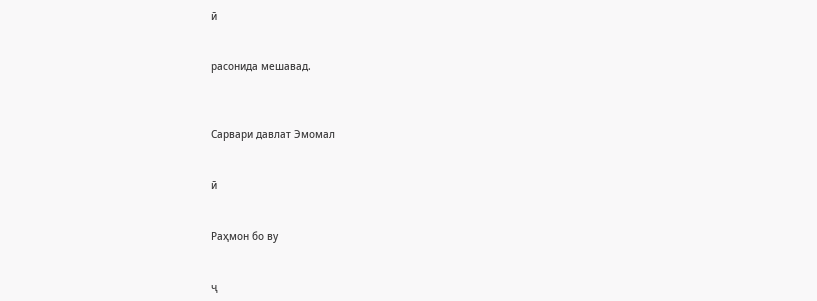ӣ


расонида мешавад.



Сарвари давлат Эмомал


ӣ


Раҳмон бо ву


ҷ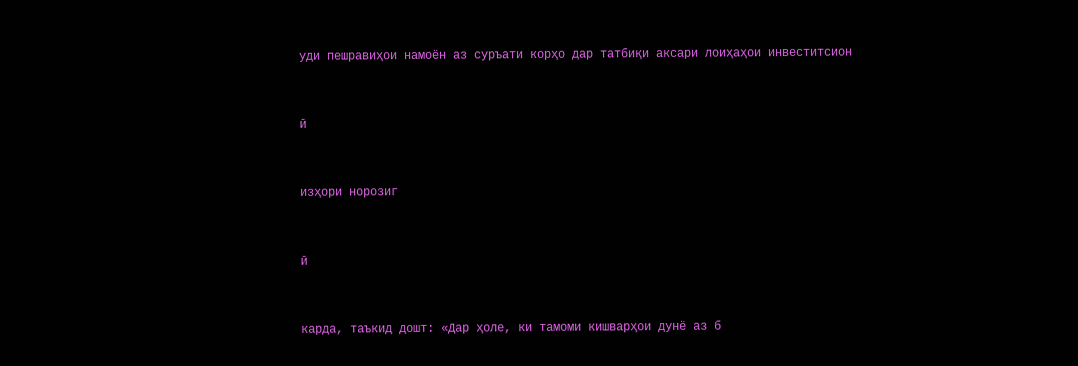уди пешравиҳои намоён аз суръати корҳо дар татбиқи аксари лоиҳаҳои инвеститсион


ӣ


изҳори норозиг


ӣ


карда, таъкид дошт: «Дар ҳоле, ки тамоми кишварҳои дунё аз б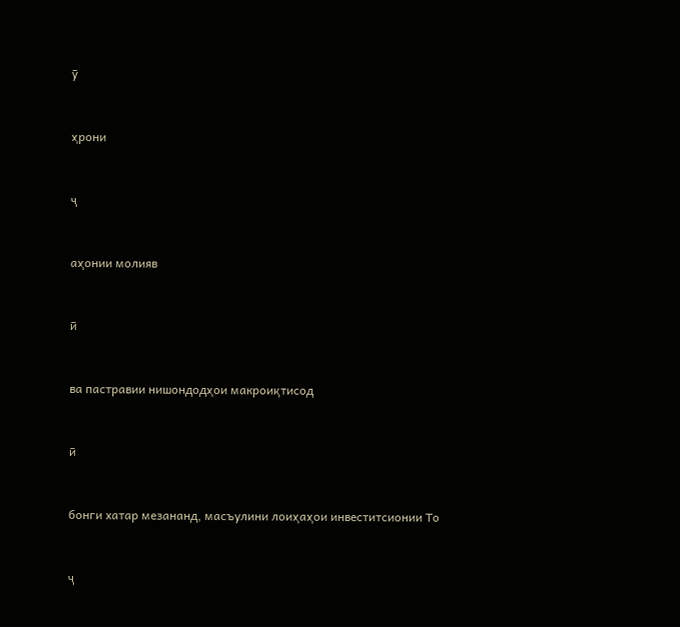ӯ


ҳрони


ҷ


аҳонии молияв


ӣ


ва пастравии нишондодҳои макроиқтисод


ӣ


бонги хатар мезананд, масъулини лоиҳаҳои инвеститсионии То


ҷ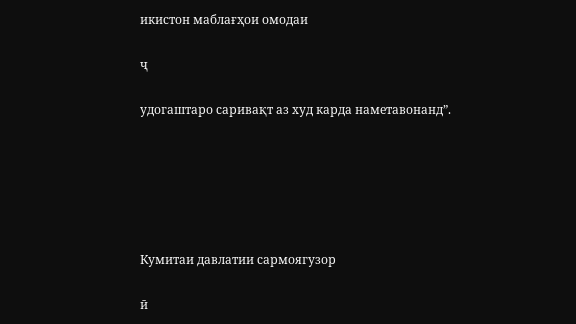икистон маблағҳои омодаи


ҷ


удогаштаро саривақт аз худ карда наметавонанд”.









Кумитаи давлатии сармоягузор


ӣ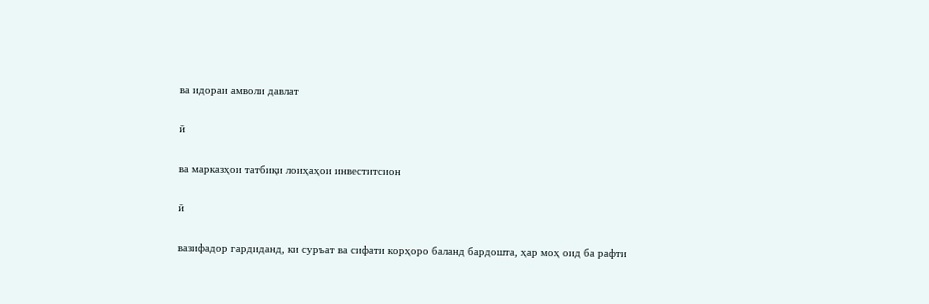ва идораи амволи давлат


ӣ


ва марказҳои татбиқи лоиҳаҳои инвеститсион


ӣ


вазифадор гардиданд, ки суръат ва сифати корҳоро баланд бардошта, ҳар моҳ оид ба рафти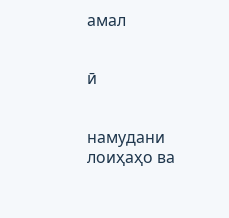амал


ӣ


намудани лоиҳаҳо ва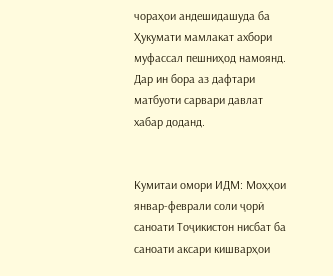чораҳои андешидашуда ба Ҳукумати мамлакат ахбори муфассал пешниҳод намоянд. Дар ин бора аз дафтари матбуоти сарвари давлат хабар доданд.


Кумитаи омори ИДМ: Моҳҳои январ-феврали соли ҷорӣ саноати Тоҷикистон нисбат ба саноати аксари кишварҳои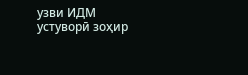узви ИДМ устуворӣ зоҳир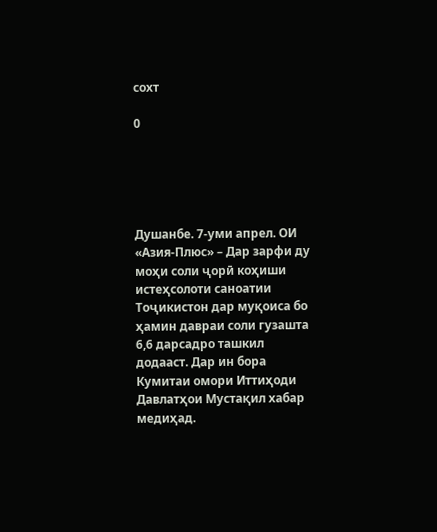сохт

0





Душанбе. 7-уми апрел. ОИ «Азия-Плюс» – Дар зарфи ду моҳи соли ҷорӣ коҳиши истеҳсолоти саноатии Тоҷикистон дар муқоиса бо ҳамин давраи соли гузашта 6,6 дарсадро ташкил додааст. Дар ин бора Кумитаи омори Иттиҳоди Давлатҳои Мустақил хабар медиҳад.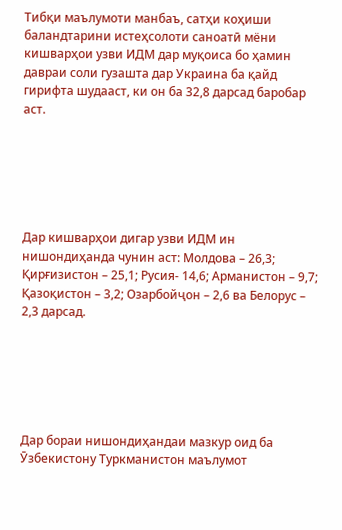Тибқи маълумоти манбаъ, сатҳи коҳиши баландтарини истеҳсолоти саноатӣ мёни кишварҳои узви ИДМ дар муқоиса бо ҳамин давраи соли гузашта дар Украина ба қайд гирифта шудааст, ки он ба 32,8 дарсад баробар аст.






Дар кишварҳои дигар узви ИДМ ин нишондиҳанда чунин аст: Молдова – 26,3; Қирғизистон – 25,1; Русия- 14,6; Арманистон – 9,7; Қазоқистон – 3,2; Озарбойҷон – 2,6 ва Белорус – 2,3 дарсад.






Дар бораи нишондиҳандаи мазкур оид ба Ӯзбекистону Туркманистон маълумот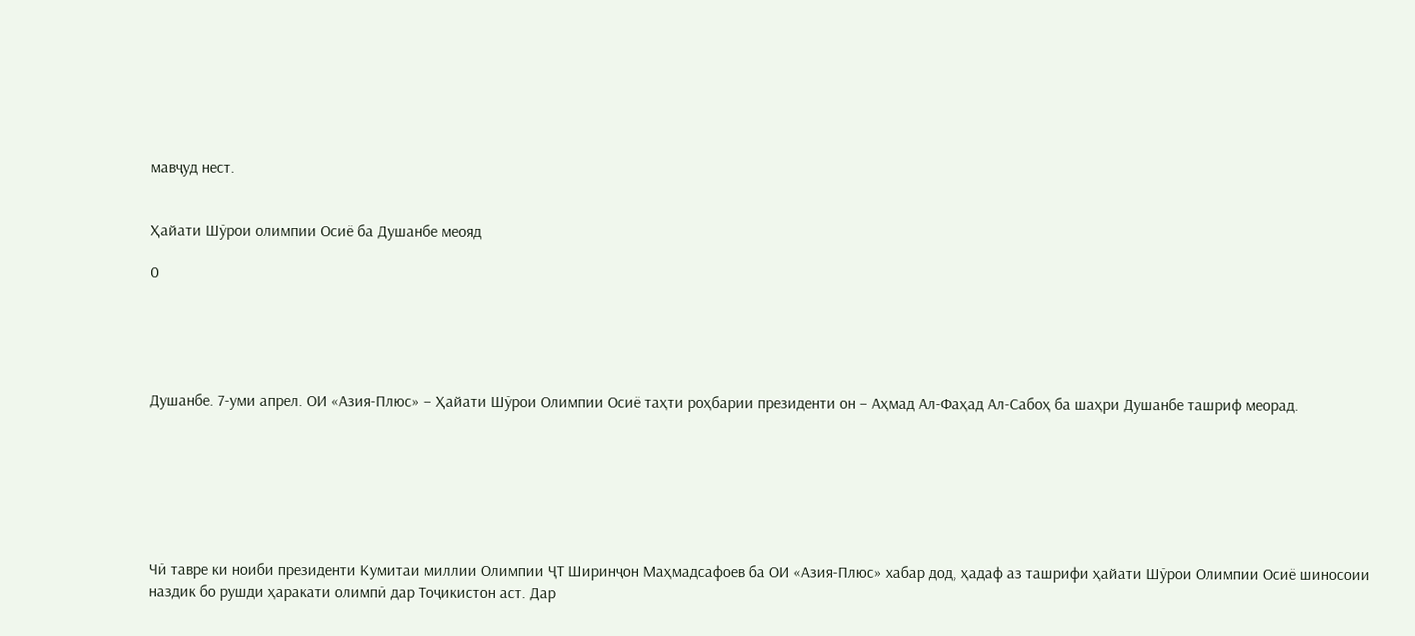мавҷуд нест.


Ҳайати Шӯрои олимпии Осиё ба Душанбе меояд

0





Душанбе. 7-уми апрел. ОИ «Азия-Плюс» – Ҳайати Шӯрои Олимпии Осиё таҳти роҳбарии президенти он – Аҳмад Ал-Фаҳад Ал-Сабоҳ ба шаҳри Душанбе ташриф меорад.







Чӣ тавре ки ноиби президенти Кумитаи миллии Олимпии ҶТ Ширинҷон Маҳмадсафоев ба ОИ «Азия-Плюс» хабар дод, ҳадаф аз ташрифи ҳайати Шӯрои Олимпии Осиё шиносоии наздик бо рушди ҳаракати олимпӣ дар Тоҷикистон аст. Дар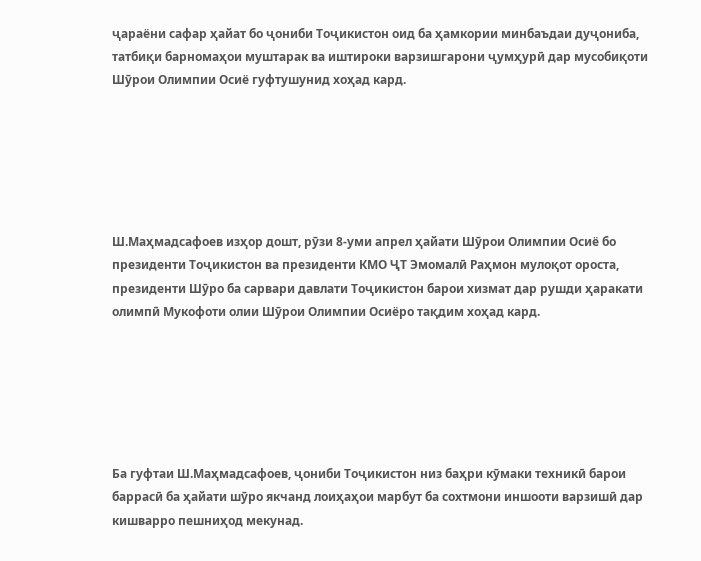ҷараёни сафар ҳайат бо ҷониби Тоҷикистон оид ба ҳамкории минбаъдаи дуҷониба, татбиқи барномаҳои муштарак ва иштироки варзишгарони ҷумҳурӣ дар мусобиқоти Шӯрои Олимпии Осиё гуфтушунид хоҳад кард.






Ш.Маҳмадсафоев изҳор дошт, рӯзи 8-уми апрел ҳайати Шӯрои Олимпии Осиё бо президенти Тоҷикистон ва президенти КМО ҶТ Эмомалӣ Раҳмон мулоқот ороста, президенти Шӯро ба сарвари давлати Тоҷикистон барои хизмат дар рушди ҳаракати олимпӣ Мукофоти олии Шӯрои Олимпии Осиёро тақдим хоҳад кард.






Ба гуфтаи Ш.Маҳмадсафоев, ҷониби Тоҷикистон низ баҳри кӯмаки техникӣ барои баррасӣ ба ҳайати шӯро якчанд лоиҳаҳои марбут ба сохтмони иншооти варзишӣ дар кишварро пешниҳод мекунад.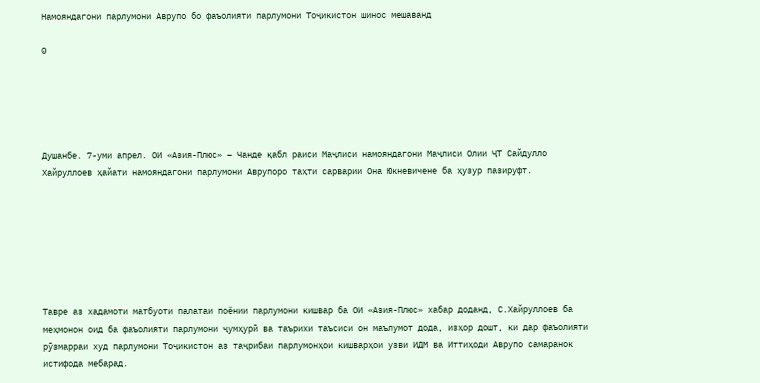Намояндагони парлумони Аврупо бо фаъолияти парлумони Тоҷикистон шинос мешаванд

0





Душанбе. 7-уми апрел. ОИ «Азия-Плюс» – Чанде қабл раиси Маҷлиси намояндагони Маҷлиси Олии ҶТ Сайдулло Хайруллоев ҳайати намояндагони парлумони Аврупоро таҳти сарварии Она Юкневичене ба ҳузур пазируфт.







Тавре аз хадамоти матбуоти палатаи поёнии парлумони кишвар ба ОИ «Азия-Плюс» хабар доданд, С.Хайруллоев ба меҳмонон оид ба фаъолияти парлумони ҷумҳурӣ ва таърихи таъсиси он маълумот дода, изҳор дошт, ки дар фаъолияти рӯзмарраи худ парлумони Тоҷикистон аз таҷрибаи парлумонҳои кишварҳои узви ИДМ ва Иттиҳоди Аврупо самаранок истифода мебарад.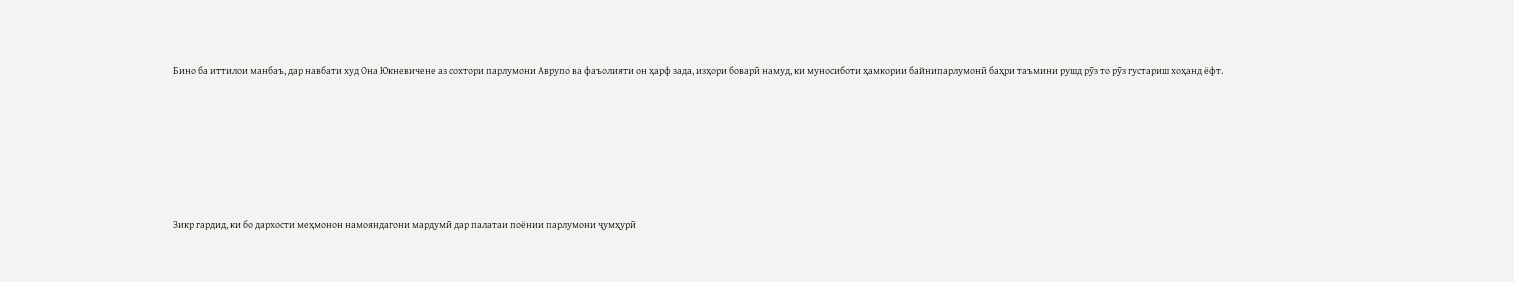Бино ба иттилои манбаъ, дар навбати худ Она Юкневичене аз сохтори парлумони Аврупо ва фаъолияти он ҳарф зада, изҳори боварӣ намуд, ки муносиботи ҳамкории байнипарлумонӣ баҳри таъмини рушд рӯз то рӯз густариш хоҳанд ёфт.






Зикр гардид, ки бо дархости меҳмонон намояндагони мардумӣ дар палатаи поёнии парлумони ҷумҳурӣ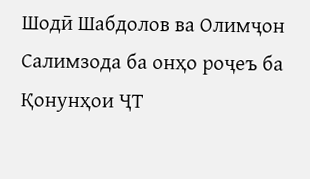Шодӣ Шабдолов ва Олимҷон Салимзода ба онҳо роҷеъ ба Қонунҳои ҶТ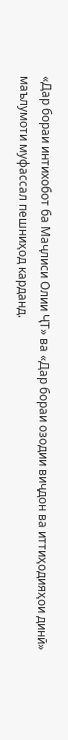«Дар бораи интихобот ба Маҷлиси Олии ҶТ» ва «Дар бораи озодии виҷдон ва иттиҳодияҳои динӣ» маълумоти муфассал пешниҳод карданд.